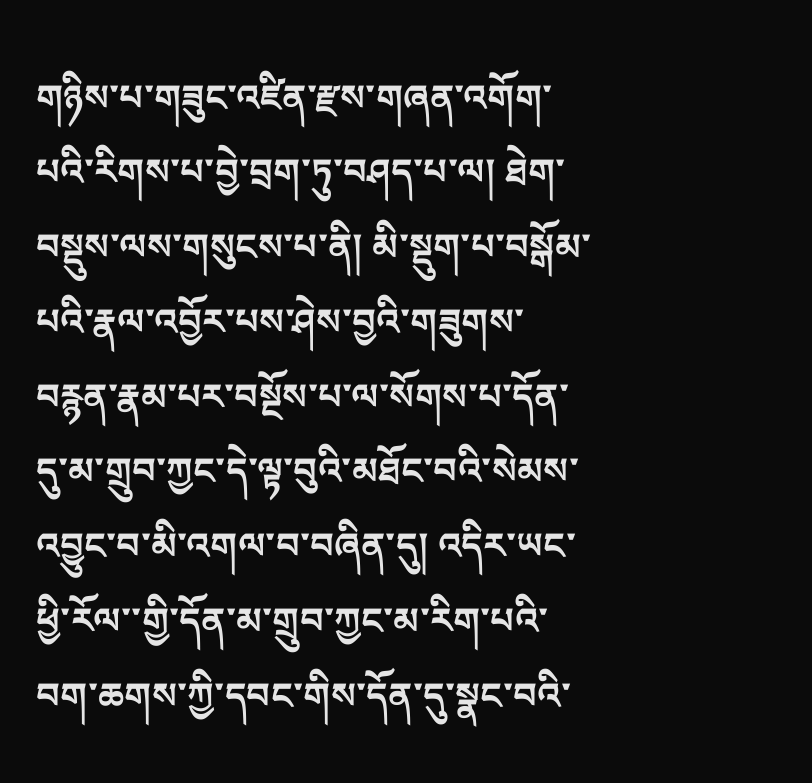གཉིས་པ་གཟུང་འཛིན་རྫས་གཞན་འགོག་པའི་རིགས་པ་བྱེ་བྲག་ཏུ་བཤད་པ་ལ། ཐེག་བསྡུས་ལས་གསུངས་པ་ནི། མི་སྡུག་པ་བསྒོམ་པའི་རྣལ་འབྱོར་པས་ཤེས་བྱའི་གཟུགས་བརྙན་རྣམ་པར་བསྔོས་པ་ལ་སོགས་པ་དོན་དུ་མ་གྲུབ་ཀྱང་དེ་ལྟ་བུའི་མཐོང་བའི་སེམས་འབྱུང་བ་མི་འགལ་བ་བཞིན་དུ། འདིར་ཡང་ཕྱི་རོལ་་གྱི་དོན་མ་གྲུབ་ཀྱང་མ་རིག་པའི་བག་ཆགས་ཀྱི་དབང་གིས་དོན་དུ་སྣང་བའི་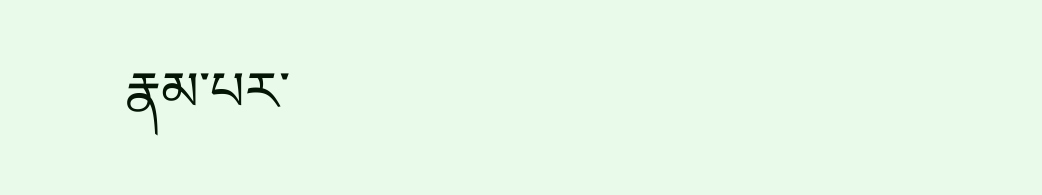རྣམ་པར་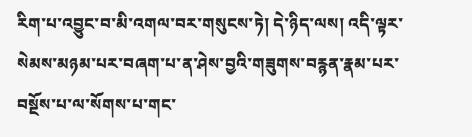རིག་པ་འབྱུང་བ་མི་འགལ་བར་གསུངས་ཏེ། དེ་ཉིད་ལས། འདི་ལྟར་སེམས་མཉམ་པར་བཞག་པ་ན་ཤེས་བྱའི་གཟུགས་བརྙན་རྣམ་པར་བསྔོས་པ་ལ་སོགས་པ་གང་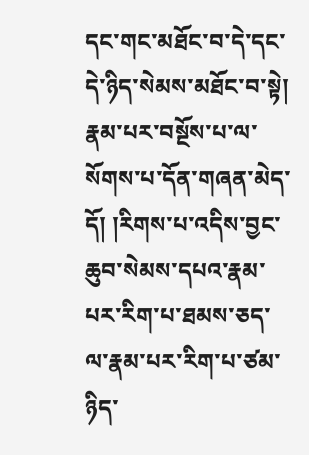དང་གང་མཐོང་བ་དེ་དང་དེ་ཉིད་སེམས་མཐོང་བ་སྟེ། རྣམ་པར་བསྔོས་པ་ལ་སོགས་པ་དོན་གཞན་མེད་དོ། །རིགས་པ་འདིས་བྱང་ཆུབ་སེམས་དཔའ་རྣམ་པར་རིག་པ་ཐམས་ཅད་ལ་རྣམ་པར་རིག་པ་ཙམ་ཉིད་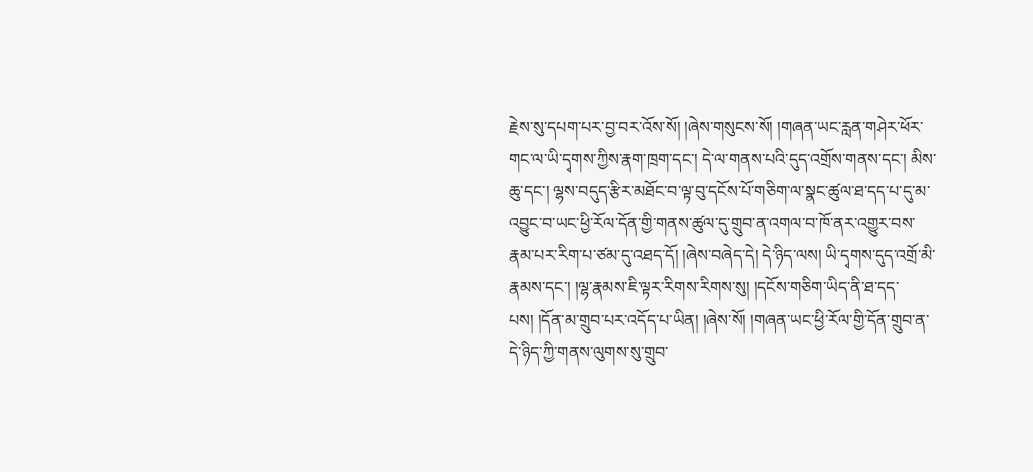རྗེས་སུ་དཔག་པར་བྱ་བར་འོས་སོ། །ཞེས་གསུངས་སོ། །གཞན་ཡང་རླན་གཤེར་ཕོར་གང་ལ་ཡི་དྭགས་ཀྱིས་རྣག་ཁྲག་དང་། དེ་ལ་གནས་པའི་དུད་འགྲོས་གནས་དང་། མིས་ཆུ་དང་། ལྷས་བདུད་རྩིར་མཐོང་བ་ལྟ་བུ་དངོས་པོ་གཅིག་ལ་སྣང་ཚུལ་ཐ་དད་པ་དུ་མ་འབྱུང་བ་ཡང་ཕྱི་རོལ་དོན་གྱི་གནས་ཚུལ་དུ་གྲུབ་ན་འགལ་བ་ཁོ་ནར་འགྱུར་བས་རྣམ་པར་རིག་པ་ཙམ་དུ་འཐད་དོ། །ཞེས་བཞེད་དེ། དེ་ཉིད་ལས། ཡི་དྭགས་དུད་འགྲོ་མི་རྣམས་དང་། །ལྷ་རྣམས་ཇི་ལྟར་རིགས་རིགས་སུ། །དངོས་གཅིག་ཡིད་ནི་ཐ་དད་པས། །དོན་མ་གྲུབ་པར་འདོད་པ་ཡིན། །ཞེས་སོ། །གཞན་ཡང་ཕྱི་རོལ་གྱི་དོན་གྲུབ་ན་དེ་ཉིད་ཀྱི་གནས་ལུགས་སུ་གྲུབ་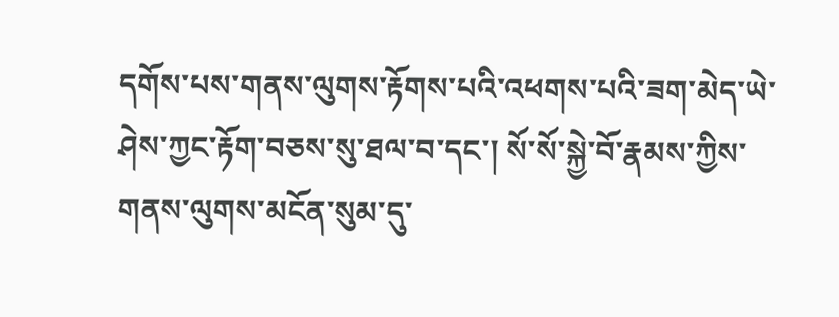དགོས་པས་གནས་ལུགས་རྟོགས་པའི་འཕགས་པའི་ཟག་མེད་ཡེ་ཤེས་ཀྱང་རྟོག་བཅས་སུ་ཐལ་བ་དང་། སོ་སོ་སྐྱེ་བོ་རྣམས་ཀྱིས་གནས་ལུགས་མངོན་སུམ་དུ་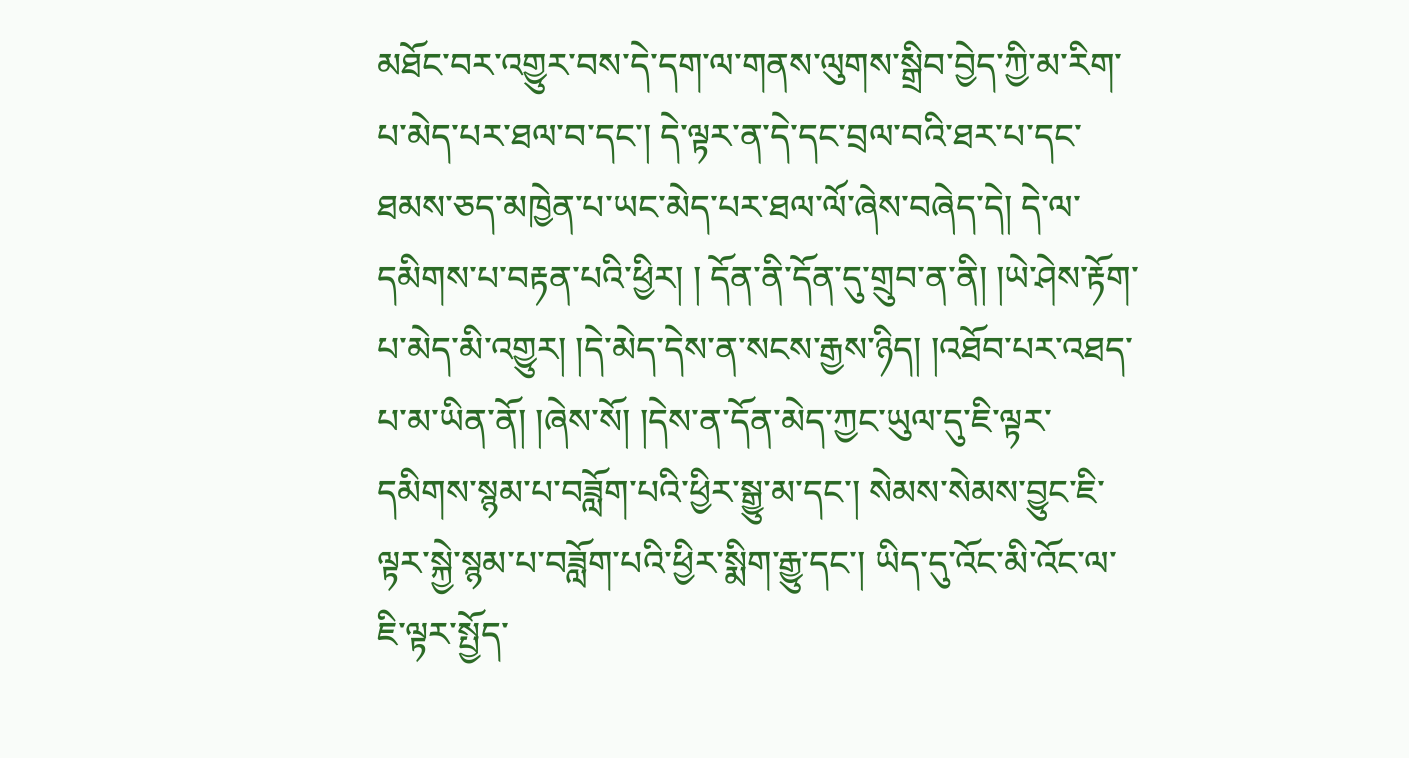མཐོང་བར་འགྱུར་བས་དེ་དག་ལ་གནས་ལུགས་སྒྲིབ་བྱེད་ཀྱི་མ་རིག་པ་མེད་པར་ཐལ་བ་དང་། དེ་ལྟར་ན་དེ་དང་བྲལ་བའི་ཐར་པ་དང་ཐམས་ཅད་མཁྱེན་པ་ཡང་མེད་པར་ཐལ་ལོ་ཞེས་བཞེད་དེ། དེ་ལ་དམིགས་པ་བརྟན་པའི་ཕྱིར། ། དོན་ནི་དོན་དུ་གྲུབ་ན་ནི། །ཡེ་ཤེས་རྟོག་པ་མེད་མི་འགྱུར། །དེ་མེད་དེས་ན་སངས་རྒྱས་ཉིད། །འཐོབ་པར་འཐད་པ་མ་ཡིན་ནོ། །ཞེས་སོ། །དེས་ན་དོན་མེད་ཀྱང་ཡུལ་དུ་ཇི་ལྟར་དམིགས་སྙམ་པ་བཟློག་པའི་ཕྱིར་སྒྱུ་མ་དང་། སེམས་སེམས་བྱུང་ཇི་ལྟར་སྐྱེ་སྙམ་པ་བཟློག་པའི་ཕྱིར་སྨིག་རྒྱུ་དང་། ཡིད་དུ་འོང་མི་འོང་ལ་ཇི་ལྟར་སྤྱོད་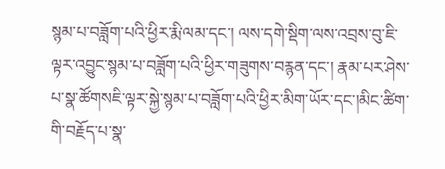སྙམ་པ་བཟློག་པའི་ཕྱིར་རྨི་ལམ་དང་། ལས་དགེ་སྡིག་ལས་འབྲས་བུ་ཇི་ལྟར་འབྱུང་སྙམ་པ་བཟློག་པའི་ཕྱིར་གཟུགས་བརྙན་དང་། རྣམ་པར་ཤེས་པ་སྣ་ཚོགསཇི་ལྟར་སྐྱེ་སྙམ་པ་བཟློག་པའི་ཕྱིར་མིག་ཡོར་དང་།མིང་ཚིག་གི་བརྗོད་པ་སྣ་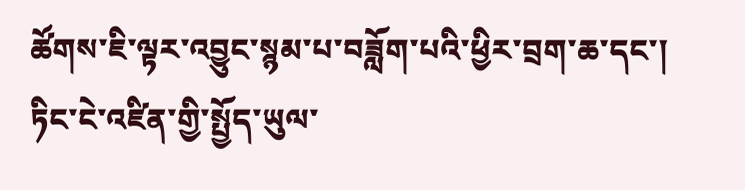ཚོགས་ཇི་ལྟར་འབྱུང་སྙམ་པ་བཟློག་པའི་ཕྱིར་བྲག་ཆ་དང་། ཏིང་ངེ་འཛིན་གྱི་སྤྱོད་ཡུལ་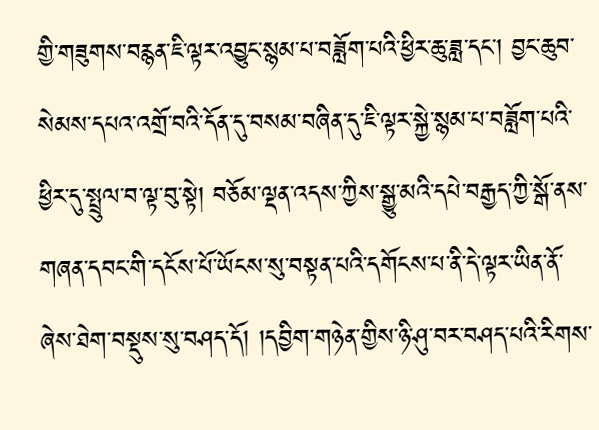གྱི་གཟུགས་བརྙན་ཇི་ལྟར་འབྱུང་སྙམ་པ་བཟློག་པའི་ཕྱིར་ཆུ་ཟླ་དང་། བྱང་ཆུབ་སེམས་དཔའ་འགྲོ་བའི་དོན་དུ་བསམ་བཞིན་དུ་ཇི་ལྟར་སྐྱེ་སྙམ་པ་བཟློག་པའི་ཕྱིར་དུ་སྤྲུལ་བ་ལྟ་བུ་སྟེ། བཅོམ་ལྡན་འདས་ཀྱིས་སྒྱུ་མའི་དཔེ་བརྒྱད་ཀྱི་སྒོ་ནས་གཞན་དབང་གི་དངོས་པོ་ཡོངས་སུ་བསྟན་པའི་དགོངས་པ་ནི་དེ་ལྟར་ཡིན་ནོ་ཞེས་ཐེག་བསྡུས་སུ་བཤད་དོ། །དབྱིག་གཉེན་གྱིས་ཉི་ཤུ་བར་བཤད་པའི་རིགས་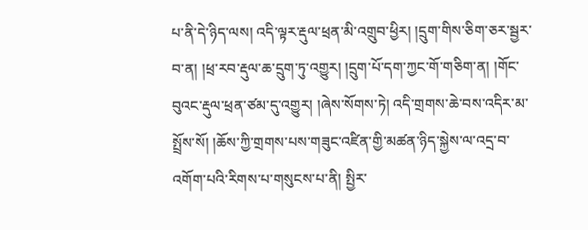པ་ནི་དེ་ཉིད་ལས། འདི་ལྟར་རྡུལ་ཕྲན་མི་འགྲུབ་ཕྱིར། །དྲུག་གིས་ཅིག་ཅར་སྦྱར་བ་ན། །ཕྲ་རབ་རྡུལ་ཆ་དྲུག་ཏུ་འགྱུར། །དྲུག་པོ་དག་ཀྱང་གོ་གཅིག་ན། །གོང་བུའང་རྡུལ་ཕྲན་ཙམ་དུ་འགྱུར། །ཞེས་སོགས་ཏེ། འདི་གྲགས་ཆེ་བས་འདིར་མ་སྤྲོས་སོ། །ཆོས་ཀྱི་གྲགས་པས་གཟུང་འཛིན་གྱི་མཚན་ཉིད་སྐྱེས་ལ་འདྲ་བ་འགོག་པའི་རིགས་པ་གསུངས་པ་ནི། སྤྱིར་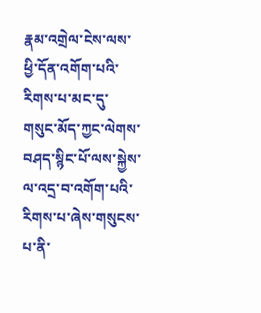རྣམ་འགྲེལ་ངེས་ལས་ཕྱི་དོན་འགོག་པའི་རིགས་པ་མང་དུ་གསུང་མོད་ཀྱང་ལེགས་བཤད་སྙིང་པོ་ལས་སྐྱེས་ལ་འདྲ་བ་འགོག་པའི་རིགས་པ་ཞེས་གསུངས་པ་ནི་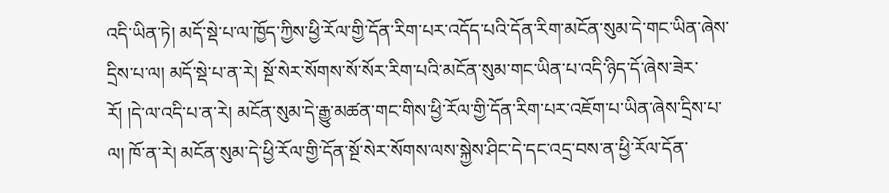འདི་ཡིན་ཏེ། མདོ་སྡེ་པ་ལ་ཁྱོད་ཀྱིས་ཕྱི་རོལ་གྱི་དོན་རིག་པར་འདོད་པའི་དོན་རིག་མངོན་སུམ་དེ་གང་ཡིན་ཞེས་དྲིས་པ་ལ། མདོ་སྡེ་པ་ན་རེ། སྔོ་སེར་སོགས་སོ་སོར་རིག་པའི་མངོན་སུམ་གང་ཡིན་པ་འདི་ཉིད་དོ་ཞེས་ཟེར་རོ། །དེ་ལ་འདི་པ་ན་རེ། མངོན་སུམ་དེ་རྒྱུ་མཚན་གང་གིས་ཕྱི་རོལ་གྱི་དོན་རིག་པར་འཇོག་པ་ཡིན་ཞེས་དྲིས་པ་ལ། ཁོ་ན་རེ། མངོན་སུམ་དེ་ཕྱི་རོལ་གྱི་དོན་སྔོ་སེར་སོགས་ལས་སྐྱེས་ཤིང་དེ་དང་འདྲ་བས་ན་ཕྱི་རོལ་དོན་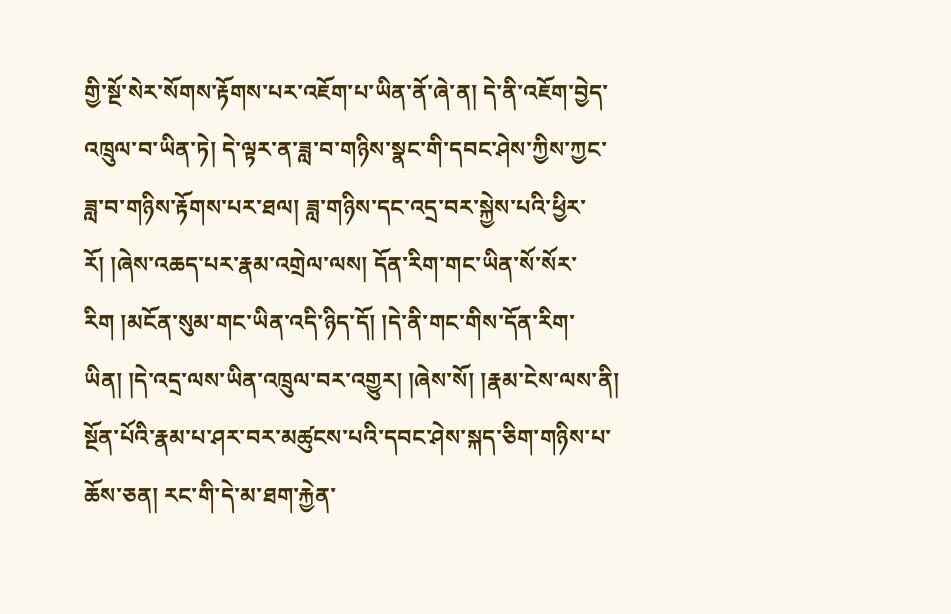གྱི་སྔོ་སེར་སོགས་རྟོགས་པར་འཇོག་པ་ཡིན་ནོ་ཞེ་ན། དེ་ནི་འཇོག་བྱེད་འཁྲུལ་བ་ཡིན་ཏེ། དེ་ལྟར་ན་ཟླ་བ་གཉིས་སྣང་གི་དབང་ཤེས་ཀྱིས་ཀྱང་ཟླ་བ་གཉིས་རྟོགས་པར་ཐལ། ཟླ་གཉིས་དང་འདྲ་བར་སྐྱེས་པའི་ཕྱིར་རོ། །ཞེས་འཆད་པར་རྣམ་འགྲེལ་ལས། དོན་རིག་གང་ཡིན་སོ་སོར་རིག །མངོན་སུམ་གང་ཡིན་འདི་ཉིད་དོ། །དེ་ནི་གང་གིས་དོན་རིག་ཡིན། །དེ་འདྲ་ལས་ཡིན་འཁྲུལ་བར་འགྱུར། །ཞེས་སོ། །རྣམ་ངེས་ལས་ནི། སྔོན་པོའི་རྣམ་པ་ཤར་བར་མཚུངས་པའི་དབང་ཤེས་སྐད་ཅིག་གཉིས་པ་ཆོས་ཅན། རང་གི་དེ་མ་ཐག་རྐྱེན་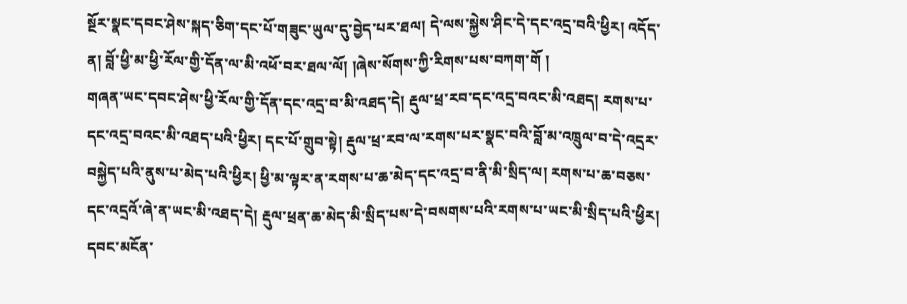སྔོར་སྣང་དབང་ཤེས་སྐད་ཅིག་དང་པོ་གཟུང་ཡུལ་དུ་བྱེད་པར་ཐལ། དེ་ལས་སྐྱེས་ཤིང་དེ་དང་འདྲ་བའི་ཕྱིར། འདོད་ན། བློ་ཕྱི་མ་ཕྱི་རོལ་གྱི་དོན་ལ་མི་འཕོ་བར་ཐལ་ལོ། །ཞེས་སོགས་ཀྱི་རིགས་པས་བཀག་གོ །
གཞན་ཡང་དབང་ཤེས་ཕྱི་རོལ་གྱི་དོན་དང་འདྲ་བ་མི་འཐད་དེ། རྡུལ་ཕྲ་རབ་དང་འདྲ་བའང་མི་འཐད། རགས་པ་དང་འདྲ་བའང་མི་འཐད་པའི་ཕྱིར། དང་པོ་གྲུབ་སྟེ། རྡུལ་ཕྲ་རབ་ལ་རགས་པར་སྣང་བའི་བློ་མ་འཁྲུལ་བ་དེ་འདྲར་བསྐྱེད་པའི་ནུས་པ་མེད་པའི་ཕྱིར། ཕྱི་མ་ལྟར་ན་རགས་པ་ཆ་མེད་དང་འདྲ་བ་ནི་མི་སྲིད་ལ། རགས་པ་ཆ་བཅས་དང་འདྲའོ་ཞེ་ན་ཡང་མི་འཐད་དེ། རྡུལ་ཕྲན་ཆ་མེད་མི་སྲིད་པས་དེ་བསགས་པའི་རགས་པ་ཡང་མི་སྲིད་པའི་ཕྱིར། དབང་མངོན་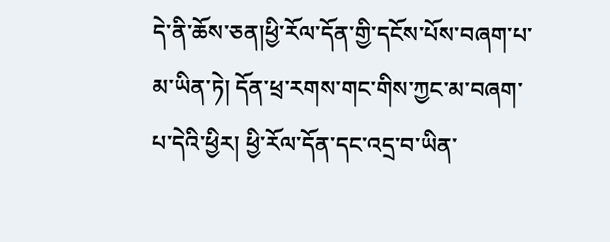དེ་ནི་ཆོས་ཅན།ཕྱི་རོལ་དོན་གྱི་དངོས་པོས་བཞག་པ་མ་ཡིན་ཏེ། དོན་ཕྲ་རགས་གང་གིས་ཀྱང་མ་བཞག་པ་དེའི་ཕྱིར། ཕྱི་རོལ་དོན་དང་འདྲ་བ་ཡིན་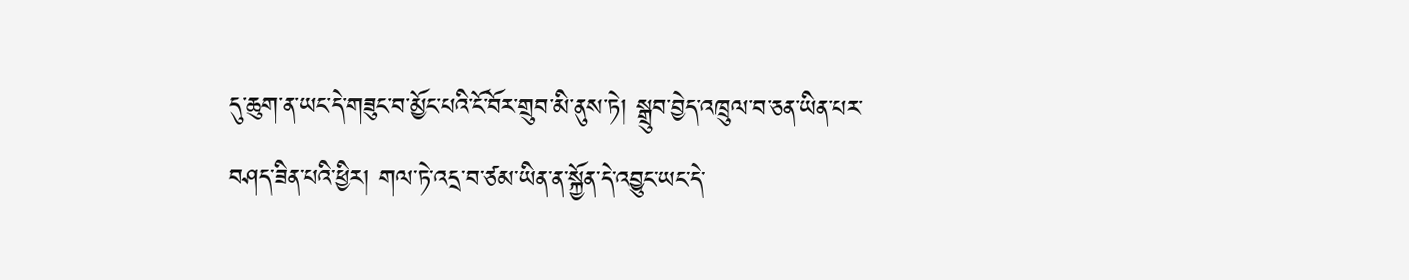དུ་ཆུག་ན་ཡང་དེ་གཟུང་བ་མྱོང་པའི་ངོ་བོར་གྲུབ་མི་ནུས་ཏེ། སྒྲུབ་བྱེད་འཁྲུལ་བ་ཅན་ཡིན་པར་བཤད་ཟིན་པའི་ཕྱིར། གལ་ཏེ་འདྲ་བ་ཙམ་ཡིན་ན་སྐྱོན་དེ་འབྱུང་ཡང་དེ་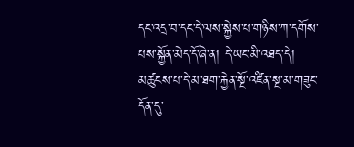དང་འདྲ་བ་དང་དེ་ལས་སྐྱེས་པ་གཉིས་ཀ་དགོས་པས་སྐྱོན་མེད་དོ་ཞེ་ན། དེ་ཡང་མི་འཐད་དེ། མཚུངས་པ་དེ་མ་ཐག་རྐྱེན་སྔོ་འཛིན་སྔ་མ་གཟུང་དོན་དུ་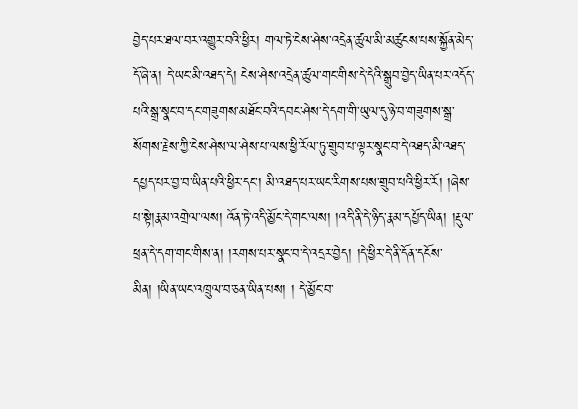བྱེད་པར་ཐལ་བར་འགྱུར་བའི་ཕྱིར། གལ་ཏེ་ངེས་ཤེས་འདྲེན་ཚུལ་མི་མཚུངས་པས་སྐྱོན་མེད་དོ་ཞེ་ན། དེ་ཡང་མི་འཐད་དེ། ངེས་ཤེས་འདྲེན་ཚུལ་གང་གིས་དེ་དེའི་སྒྲུབ་བྱེད་ཡིན་པར་འདོད་པའི་སྒྲ་སྣང་བ་དང་གཟུགས་མཐོང་བའི་དབང་ཤེས་དེ་དག་གི་ཡུལ་དུ་ཉེ་བ་གཟུགས་སྒྲ་སོགས་རྗེས་ཀྱི་ངེས་ཤེས་ལ་ཤེས་པ་ལས་ཕྱི་རོལ་ཏུ་གྲུབ་པ་ལྟར་སྣང་བ་དེ་འཐད་མི་འཐད་དཔྱད་པར་བྱ་བ་ཡིན་པའི་ཕྱིར་དང་། མི་འཐད་པར་ཡང་རིགས་པས་གྲུབ་པའི་ཕྱིར་རོ། །ཞེས་པ་སྟེ།རྣམ་འགྲེལ་ལས། འོན་ཏེ་འདི་མྱོང་དེ་གང་ལས། །འདི་ནི་དེ་ཉིད་རྣམ་དཔྱོད་ཡིན། །རྡུལ་ཕྲན་དེ་དག་གང་གིས་ན། །རགས་པར་སྣང་བ་དེ་འདྲར་བྱེད། །དེ་ཕྱིར་དེ་ནི་དོན་དངོས་མིན། །ཡིན་ཡང་འཁྲུལ་བ་ཅན་ཡིན་པས། ། དེ་མྱོང་བ་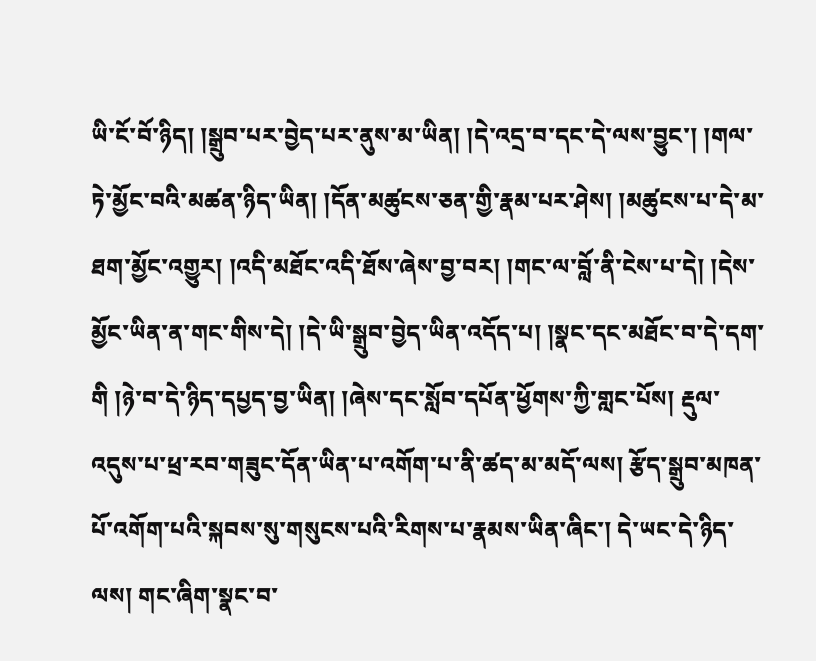ཡི་ངོ་བོ་ཉིད། །སྒྲུབ་པར་བྱེད་པར་ནུས་མ་ཡིན། །དེ་འདྲ་བ་དང་དེ་ལས་བྱུང་། །གལ་ཏེ་མྱོང་བའི་མཚན་ཉིད་ཡིན། །དོན་མཚུངས་ཅན་གྱི་རྣམ་པར་ཤེས། །མཚུངས་པ་དེ་མ་ཐག་མྱོང་འགྱུར། །འདི་མཐོང་འདི་ཐོས་ཞེས་བྱ་བར། །གང་ལ་བློ་ནི་ངེས་པ་དེ། །དེས་མྱོང་ཡིན་ན་གང་གིས་དེ། །དེ་ཡི་སྒྲུབ་བྱེད་ཡིན་འདོད་པ། །སྣང་དང་མཐོང་བ་དེ་དག་གི །ཉེ་བ་དེ་ཉིད་དཔྱད་བྱ་ཡིན། །ཞེས་དང་སློབ་དཔོན་ཕྱོགས་ཀྱི་གླང་པོས། རྡུལ་འདུས་པ་ཕྲ་རབ་གཟུང་དོན་ཡིན་པ་འགོག་པ་ནི་ཚད་མ་མདོ་ལས། རྩོད་སྒྲུབ་མཁན་པོ་འགོག་པའི་སྐབས་སུ་གསུངས་པའི་རིགས་པ་རྣམས་ཡིན་ཞིང་། དེ་ཡང་དེ་ཉིད་ལས། གང་ཞིག་སྣང་བ་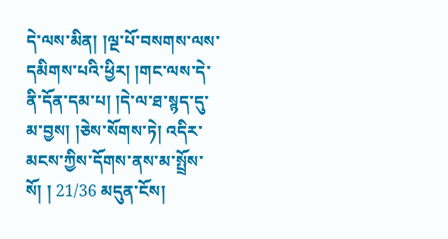དེ་ལས་མིན། །ལྔ་པོ་བསགས་ལས་དམིགས་པའི་ཕྱིར། །གང་ལས་དེ་ནི་དོན་དམ་པ། །དེ་ལ་ཐ་སྙད་དུ་མ་བྱས། །ཅེས་སོགས་ཏེ། འདིར་མངས་ཀྱིས་དོགས་ནས་མ་སྤྲོས་སོ། ། 21/36 མདུན་ངོས།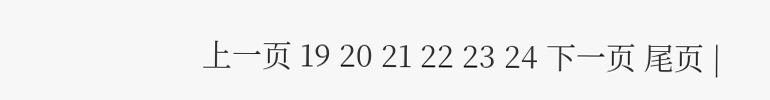上一页 19 20 21 22 23 24 下一页 尾页 |